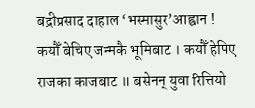बद्रीप्रसाद दाहाल ‘भस्मासुर’आह्वान !
कयौँ बेचिए जन्मकै भूमिबाट । कयौँ हेपिए राजका काजबाट ॥ बसेनन् युवा रित्तियो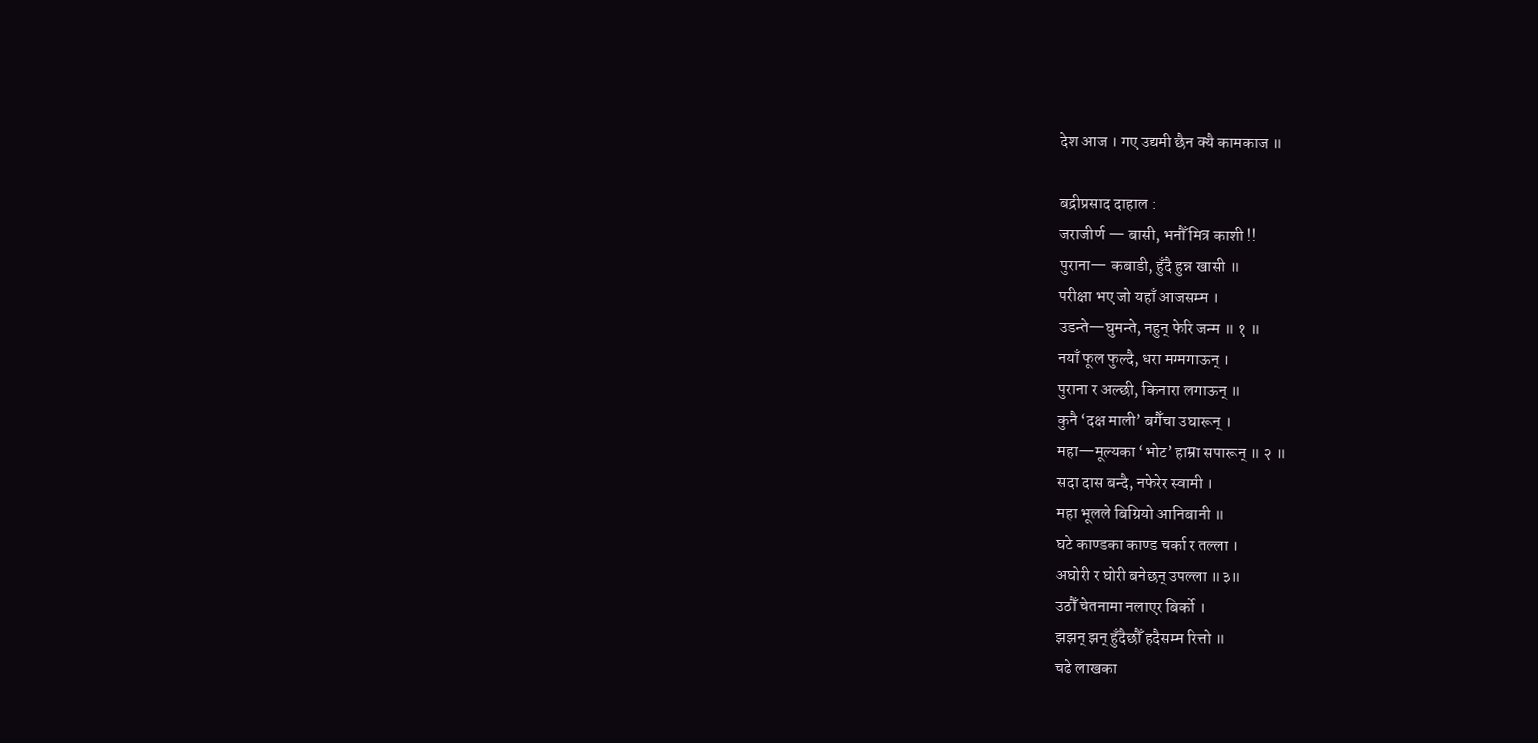देश आज । गए उद्यमी छैन क्यै कामकाज ॥

बद्रीप्रसाद दाहाल :
जराजीर्ण — बासी, भनौँ मित्र काशी !!
पुराना— कबाडी, हुँदै हुन्न खासी ॥
परीक्षा भए जो यहाँ आजसम्म ।
उडन्ते—घुमन्ते, नहुन् फेरि जन्म ॥ १ ॥
नयाँ फूल फुल्दै, धरा मग्मगाऊन् ।
पुराना र अल्छी, किनारा लगाऊन् ॥
कुनै ‘दक्ष माली’ बगैँचा उघारून् ।
महा—मूल्यका ‘भोट’ हाम्रा सपारून् ॥ २ ॥
सदा दास बन्दै, नफेरेर स्वामी ।
महा भूलले बिग्रियो आनिबानी ॥
घटे काण्डका काण्ड चर्का र तल्ला ।
अघोरी र घोरी बनेछन् उपल्ला ॥३॥
उठौँ चेतनामा नलाएर बिर्को ।
झझन् झन् हुँदैछौँ हदैसम्म रित्तो ॥
चढे लाखका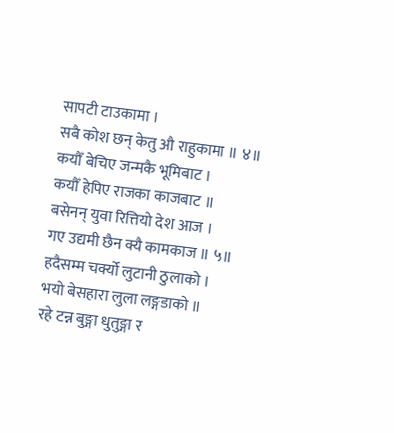सापटी टाउकामा ।
सबै कोश छन् केतु औ राहुकामा ॥ ४॥
कयौँ बेचिए जन्मकै भूमिबाट ।
कयौँ हेपिए राजका काजबाट ॥
बसेनन् युवा रित्तियो देश आज ।
गए उद्यमी छैन क्यै कामकाज ॥ ५॥
हदैसम्म चर्क्यो लुटानी ठुलाको ।
भयो बेसहारा लुला लङ्गडाको ॥
रहे टन्न बुङ्गा धुतुङ्गा र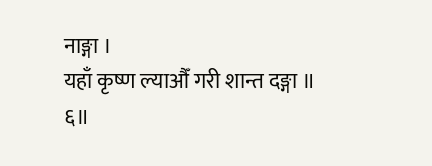नाङ्गा ।
यहाँ कृष्ण ल्याऔँ गरी शान्त दङ्गा ॥ ६॥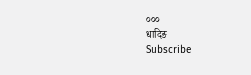०००
धादिङ
Subscribe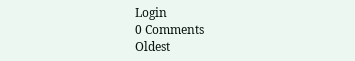Login
0 Comments
Oldest